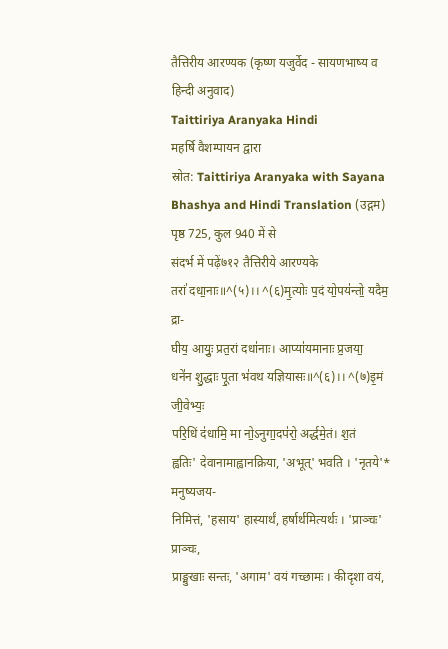तैत्तिरीय आरण्यक (कृष्ण यजुर्वेद - सायणभाष्य व हिन्दी अनुवाद)
Taittiriya Aranyaka Hindi
महर्षि वैशम्पायन द्वारा
स्रोत: Taittiriya Aranyaka with Sayana Bhashya and Hindi Translation (उद्गम)
पृष्ठ 725, कुल 940 में से
संदर्भ में पढ़ें७१२ तैत्तिरीये आरण्यके
तरां॑ दधा॒नाः॥^(५)।। ^(६)मृ॒त्योः प॒दं यो॒पय॑न्तो॒ यदैम॒ द्रा-
घीय॒ आयुः॒ प्रत॒रां दधा॑नाः। आप्या॑यमानाः प्र॒जया॒
धने॑न शु॒द्धाः पू॒ता भ॑वथ यज्ञियासः॥^(६)।। ^(७)इ॒मं जी॒वेभ्यः॒
परि॒धिं द॑धामि॒ मा नो॒ऽनुगा॒दप॑रो॒ अर्द्धमे॒तं। श॒तं
ह्वतिः' देवानामाह्वानक्रिया, 'अभूत्' भवति । 'नृतये'* मनुष्यजय-
निमित्तं, 'हसाय' हास्यार्थं, हर्षार्थमित्यर्थः । 'प्राञ्चः' प्राञ्चः,
प्राङ्मुखाः सन्तः, 'अगाम' वयं गच्छामः । कीदृशा वयं,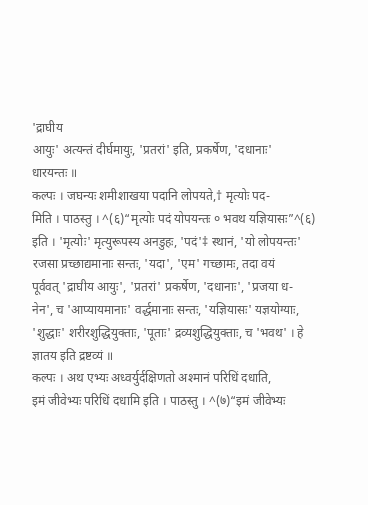'द्राघीय
आयुः' अत्यन्तं दीर्घमायुः, 'प्रतरां' इति, प्रकर्षेण, 'दधानाः'
धारयन्तः ॥
कल्पः । जघन्यः शमीशाखया पदानि लोपयते,† मृत्योः पद-
मिति । पाठस्तु । ^(६)“मृत्योः पदं योपयन्तः ० भवथ यज्ञियासः”^(६)
इति । 'मृत्योः' मृत्युरूपस्य अनडुहः, 'पदं'‡ स्थानं, 'यो लोपयन्तः'
रजसा प्रच्छाद्यमानाः सन्तः, 'यदा', 'एम' गच्छामः, तदा वयं
पूर्ववत् 'द्राघीय आयुः', 'प्रतरां' प्रकर्षेण, 'दधानाः', 'प्रजया ध-
नेन', च 'आप्यायमानाः' वर्द्धमानाः सन्तः, 'यज्ञियासः' यज्ञयोग्याः,
'शुद्धाः' शरीरशुद्धियुक्ताः, 'पूताः' द्रव्यशुद्धियुक्ताः, च 'भवथ' । हे
ज्ञातय इति द्रष्टव्यं ॥
कल्पः । अथ एभ्यः अध्वर्युर्दक्षिणतो अश्मानं परिधिं दधाति,
इमं जीवेभ्यः परिधिं दधामि इति । पाठस्तु । ^(७)“इमं जीवेभ्यः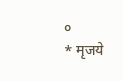०
* मृजये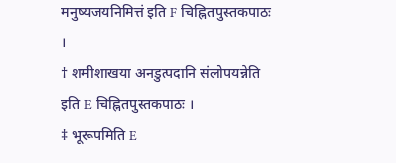मनुष्यजयनिमित्तं इति F चिह्नितपुस्तकपाठः ।
† शमीशाखया अनडुत्पदानि संलोपयन्नेति इति E चिह्नितपुस्तकपाठः ।
‡ भूरूपमिति E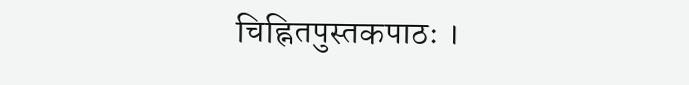चिह्नितपुस्तकपाठः ।